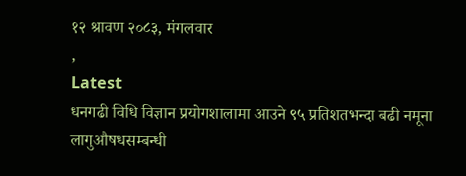१२ श्रावण २०८३, मंगलवार
,
Latest
धनगढी विधि विज्ञान प्रयोगशालामा आउने ९५ प्रतिशतभन्दा बढी नमूना लागुऔषधसम्बन्धी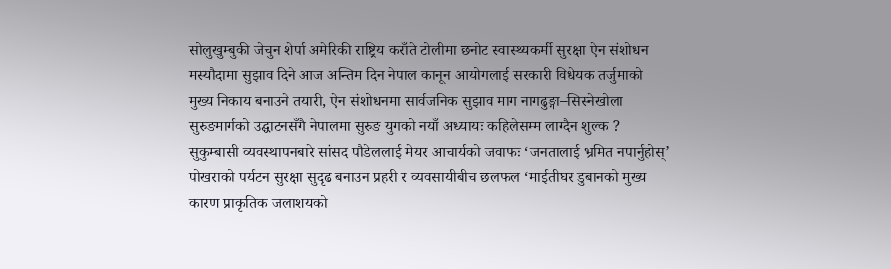सोलुखुम्बुकी जेचुन शेर्पा अमेरिकी राष्ट्रिय कराँते टोलीमा छनोट स्वास्थ्यकर्मी सुरक्षा ऐन संशोधन मस्यौदामा सुझाव दिने आज अन्तिम दिन नेपाल कानून आयोगलाई सरकारी विधेयक तर्जुमाको मुख्य निकाय बनाउने तयारी, ऐन संशोधनमा सार्वजनिक सुझाव माग नागढुङ्गा–सिस्नेखोला सुरुङमार्गको उद्घाटनसँगै नेपालमा सुरुङ युगको नयाँ अध्यायः कहिलेसम्म लाग्दैन शुल्क ? सुकुम्बासी व्यवस्थापनबारे सांसद पौडेललाई मेयर आचार्यको जवाफः ‘जनतालाई भ्रमित नपार्नुहोस्’ पोखराको पर्यटन सुरक्षा सुदृढ बनाउन प्रहरी र व्यवसायीबीच छलफल ‘माईतीघर डुबानको मुख्य कारण प्राकृतिक जलाशयको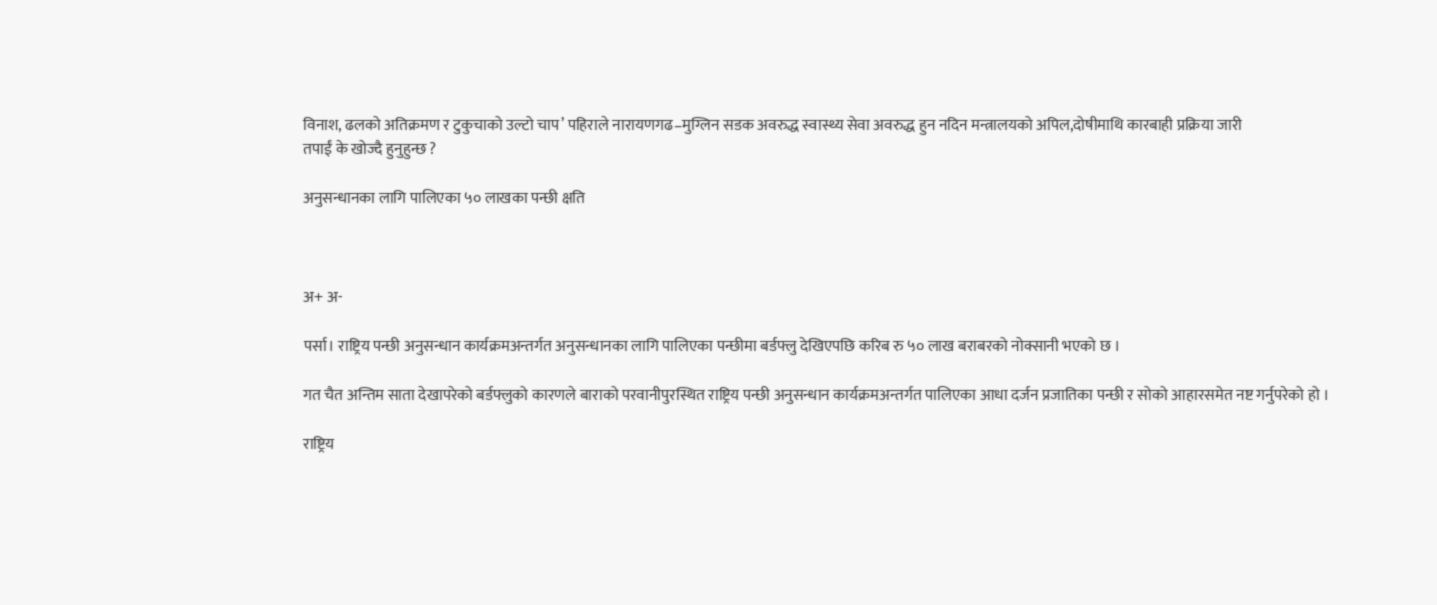विनाश, ढलको अतिक्रमण र टुकुचाको उल्टो चाप’ पहिराले नारायणगढ–मुग्लिन सडक अवरुद्ध स्वास्थ्य सेवा अवरुद्ध हुन नदिन मन्त्रालयको अपिल,दोषीमाथि कारबाही प्रक्रिया जारी
तपाईं के खोज्दै हुनुहुन्छ ?

अनुसन्धानका लागि पालिएका ५० लाखका पन्छी क्षति



अ+ अ-

पर्सा। राष्ट्रिय पन्छी अनुसन्धान कार्यक्रमअन्तर्गत अनुसन्धानका लागि पालिएका पन्छीमा बर्डफ्लु देखिएपछि करिब रु ५० लाख बराबरको नोक्सानी भएको छ ।

गत चैत अन्तिम साता देखापरेको बर्डफ्लुको कारणले बाराको परवानीपुरस्थित राष्ट्रिय पन्छी अनुसन्धान कार्यक्रमअन्तर्गत पालिएका आधा दर्जन प्रजातिका पन्छी र सोको आहारसमेत नष्ट गर्नुपरेको हो ।

राष्ट्रिय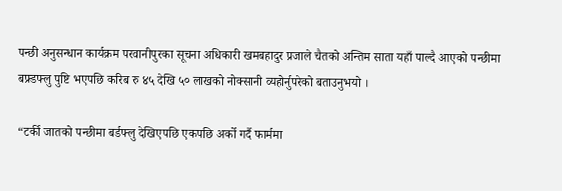पन्छी अनुसन्धान कार्यक्रम परवानीपुरका सूचना अधिकारी खमबहादुर प्रजाले चैतको अन्तिम साता यहाँ पाल्दै आएको पन्छीमा बफ्र्डफ्लु पुष्टि भएपछि करिब रु ४५ देखि ५० लाखको नोक्सानी व्यहोर्नुपरेको बताउनुभयो ।

“टर्की जातको पन्छीमा बर्डफ्लु देखिएपछि एकपछि अर्को गर्दै फार्ममा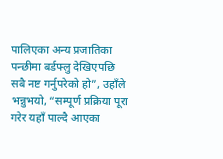पालिएका अन्य प्रजातिका पन्छीमा बर्डफ्लु देखिएपछि सबै नष्ट गर्नुपरेको हो”, उहाँले भन्नुभयो, “सम्पूर्ण प्रक्रिया पूरा गरेर यहाँ पाल्दै आएका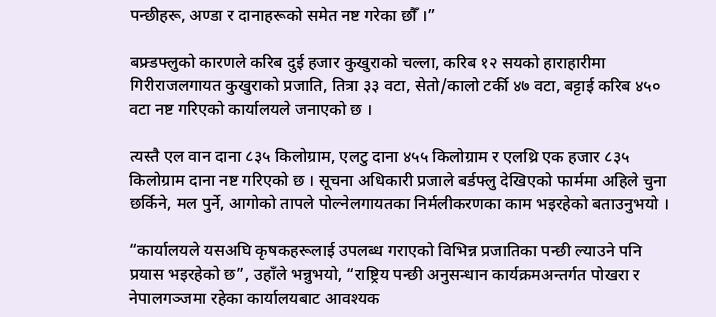पन्छीहरू, अण्डा र दानाहरूको समेत नष्ट गरेका छौँ ।”

बफ्र्डफ्लुको कारणले करिब दुई हजार कुखुराको चल्ला, करिब १२ सयको हाराहारीमा गिरीराजलगायत कुखुराको प्रजाति, तित्रा ३३ वटा, सेतो/कालो टर्की ४७ वटा, बट्टाई करिब ४५० वटा नष्ट गरिएको कार्यालयले जनाएको छ ।

त्यस्तै एल वान दाना ८३५ किलोग्राम, एलटु दाना ४५५ किलोग्राम र एलथ्रि एक हजार ८३५ किलोग्राम दाना नष्ट गरिएको छ । सूचना अधिकारी प्रजाले बर्डफ्लु देखिएको फार्ममा अहिले चुना छर्किने, मल पुर्ने, आगोको तापले पोल्नेलगायतका निर्मलीकरणका काम भइरहेको बताउनुभयो ।

“कार्यालयले यसअघि कृषकहरूलाई उपलब्ध गराएको विभिन्न प्रजातिका पन्छी ल्याउने पनि प्रयास भइरहेको छ”, उहाँले भन्नुभयो, “राष्ट्रिय पन्छी अनुसन्धान कार्यक्रमअन्तर्गत पोखरा र नेपालगञ्जमा रहेका कार्यालयबाट आवश्यक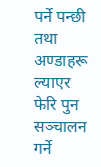पर्ने पन्छी तथा अण्डाहरू ल्याएर फेरि पुन सञ्चालन गर्ने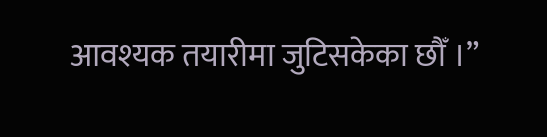आवश्यक तयारीमा जुटिसकेका छौँ ।”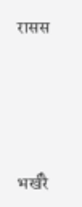रासस




भर्खरै